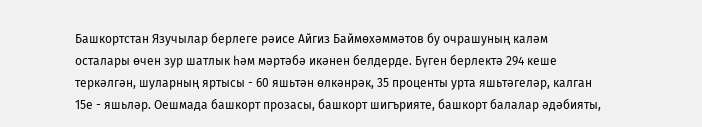Башкортстан Язучылар берлеге рәисе Айгиз Баймөхәммәтов бу очрашуның каләм осталары өчен зур шатлык һәм мәртәбә икәнен белдерде. Бүген берлектә 294 кеше теркәлгән, шуларның яртысы - 60 яшьтән өлкәнрәк, 35 проценты урта яшьтәгеләр, калган 15е - яшьләр. Оешмада башкорт прозасы, башкорт шигърияте, башкорт балалар әдәбияты,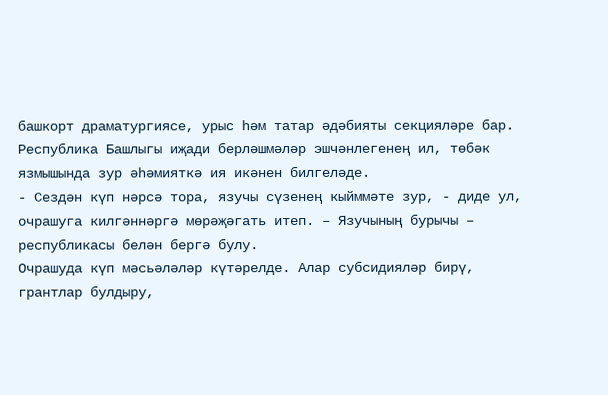башкорт драматургиясе, урыс һәм татар әдәбияты секцияләре бар.
Республика Башлыгы иҗади берләшмәләр эшчәнлегенең ил, төбәк язмышында зур әһәмияткә ия икәнен билгеләде.
- Сездән күп нәрсә тора, язучы сүзенең кыйммәте зур, - диде ул, очрашуга килгәннәргә мөрәҗәгать итеп. – Язучының бурычы – республикасы белән бергә булу.
Очрашуда күп мәсьәләләр күтәрелде. Алар субсидияләр бирү, грантлар булдыру,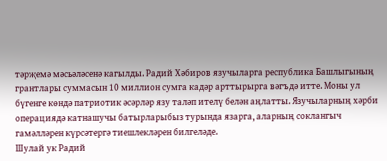тәрҗемә мәсьәләсенә кагылды. Радий Хәбиров язучыларга республика Башлыгының грантлары суммасын 10 миллион сумга кадәр арттырырга вәгъдә итте. Моны ул бүгенге көндә патриотик әсәрләр язу таләп ителү белән аңлатты. Язучыларның хәрби операциядә катнашучы батырларыбыз турында язарга, аларның соклангыч гамәлләрен күрсәтергә тиешлекләрен билгеләде.
Шулай ук Радий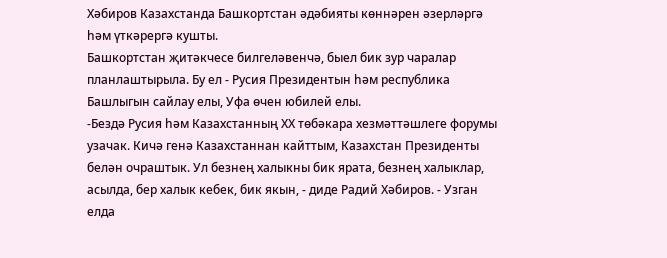Хәбиров Казахстанда Башкортстан әдәбияты көннәрен әзерләргә һәм үткәрергә кушты.
Башкортстан җитәкчесе билгеләвенчә, быел бик зур чаралар планлаштырыла. Бу ел - Русия Президентын һәм республика Башлыгын сайлау елы, Уфа өчен юбилей елы.
-Бездә Русия һәм Казахстанның ХХ төбәкара хезмәттәшлеге форумы узачак. Кичә генә Казахстаннан кайттым, Казахстан Президенты белән очраштык. Ул безнең халыкны бик ярата, безнең халыклар, асылда, бер халык кебек, бик якын, - диде Радий Хәбиров. - Узган елда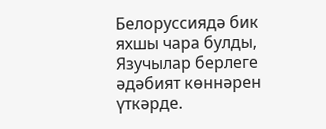Белоруссиядә бик яхшы чара булды, Язучылар берлеге әдәбият көннәрен үткәрде.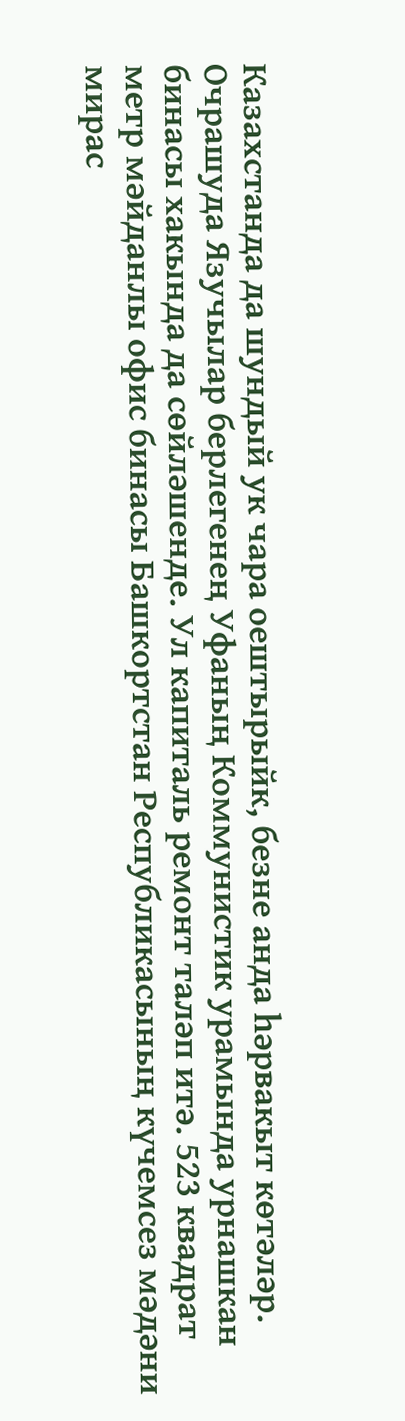Казахстанда да шундый ук чара оештырыйк, безне анда һәрвакыт көтәләр.
Очрашуда Язучылар берлегенең Уфаның Коммунистик урамында урнашкан бинасы хакында да сөйләшенде. Ул капиталь ремонт таләп итә. 523 квадрат метр мәйданлы офис бинасы Башкортстан Республикасының күчемсез мәдәни мирас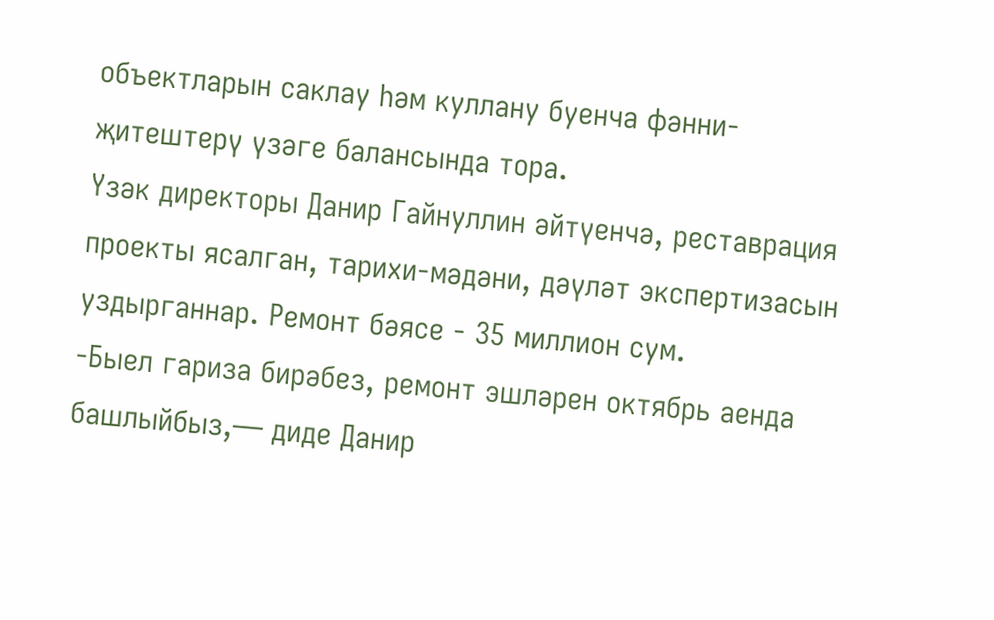объектларын саклау һәм куллану буенча фәнни-җитештерү үзәге балансында тора.
Үзәк директоры Данир Гайнуллин әйтүенчә, реставрация проекты ясалган, тарихи-мәдәни, дәүләт экспертизасын уздырганнар. Ремонт бәясе - 35 миллион сум.
-Быел гариза бирәбез, ремонт эшләрен октябрь аенда башлыйбыз,— диде Данир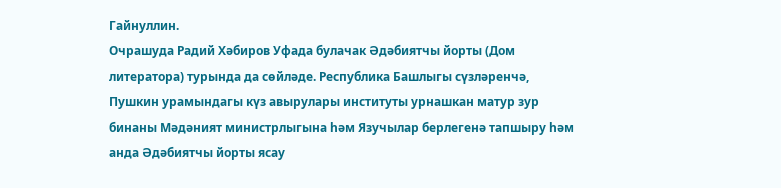Гайнуллин.
Очрашуда Радий Хәбиров Уфада булачак Әдәбиятчы йорты (Дом литератора) турында да сөйләде. Республика Башлыгы сүзләренчә, Пушкин урамындагы күз авырулары институты урнашкан матур зур бинаны Мәдәният министрлыгына һәм Язучылар берлегенә тапшыру һәм анда Әдәбиятчы йорты ясау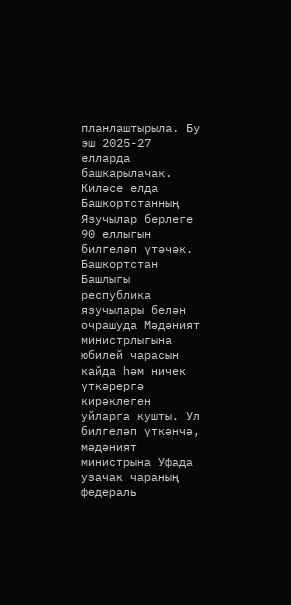планлаштырыла. Бу эш 2025-27 елларда башкарылачак.
Киләсе елда Башкортстанның Язучылар берлеге 90 еллыгын билгеләп үтәчәк. Башкортстан Башлыгы республика язучылары белән очрашуда Мәдәният министрлыгына юбилей чарасын кайда һәм ничек үткәрергә кирәклеген уйларга кушты. Ул билгеләп үткәнчә, мәдәният министрына Уфада узачак чараның федераль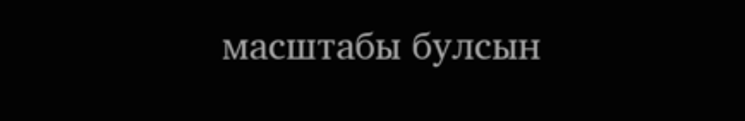масштабы булсын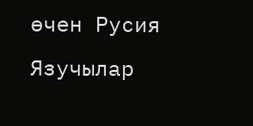өчен Русия Язучылар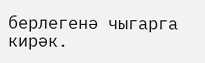берлегенә чыгарга кирәк.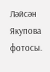Ләйсән Якупова фотосы.